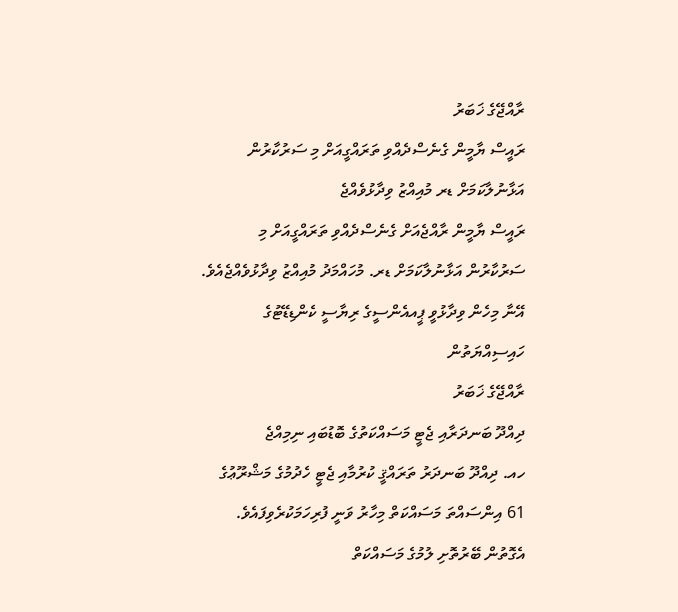ރާއްޖޭގެ ޚަބަރު
ރައީސް ޔާމީން ގެނެސްދެއްވި ތަރައްގީއަށް މި ސަރުކާރުން އަޅާނުލާކަމަށް ޑރ މުއިއްޒު ވިދާޅުވެއްޖެ
ރައީސް ޔާމީން ރާއްޖެއަށް ގެނެސްދެއްވި ތަރައްގީއަށް މި ސަރުކާރުން އަޅާނުލާކަމަށް ޑރ. މުހައްމަދު މުއިއްޒު ވިދާޅުވެއްޖެއެވެ. އޭނާ މިހެން ވިދާޅުވީ ޕީއއެންސީގެ ރިޔާސީ ކެންޑިޑޭޓުގެ ހައިސިއްޔަތުން
ރާއްޖޭގެ ޚަބަރު
ދިއްދޫ ބަނދަރާއި ޖެޓީ މަސައްކަތުގެ ބޮޑުބައި ނިމިއްޖެ
ހއ. ދިއްދޫ ބަނދަރު ތަރައްޤީ ކުރުމާއި ޖެޓީ ހެދުމުގެ މަޝްރޫޢުގެ 61 އިންސައްތަ މަސައްކަތް މިހާރު ވަނީ ފުރިހަމަކުރެވިފައެވެ. އެގޮތުން ބޭރުތޮށި ލުމުގެ މަސައްކަތް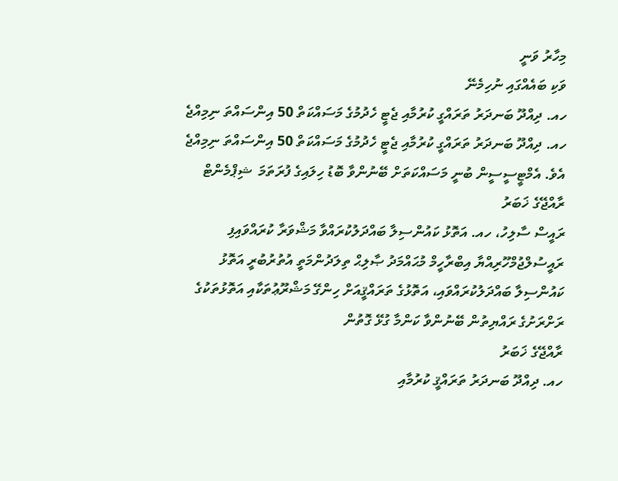މިހާރު ވަނީ
ވަކި ބައެއްގައި ނުހިމެނޭ
ހއ. ދިއްދޫ ބަނދަރު ތަރައްގީ ކުރުމާއި ޖެޓީ ހެދުމުގެ މަސައްކަތް 50 އިންސައްތަ ނިމިއްޖެ
ހއ. ދިއްދޫ ބަނދަރު ތަރައްގީ ކުރުމާއި ޖެޓީ ހެދުމުގެ މަސައްކަތް 50 އިންސައްތަ ނިމިއްޖެ އެވެ. އެމްޓީސީސީން ބުނީ މަސައްކަތަށް ބޭނުންވާ ބޮޑު ހިލައިގެ ފުރަތަމަ  ޝިޕްމެންޓް
ރާއްޖޭގެ ޚަބަރު
ރައީސް ސާލިހު، ހއ. އަތޮޅު ކައުންސިލާ ބައްދަލުކުރައްވާ މަޝްވަރާ ކުރައްވައިފި
ރައީސުލްޖުމްހޫރިއްޔާ އިބްރާހީމް މުޙައްމަދު ޞާލިޙް ތިލަދުންމަތީ އުތުރުބުރީ އަތޮޅު ކައުންސިލާ ބައްދަލުކުރައްވައި، އަތޮޅުގެ ތަރައްޤީއަށް ހިންގޭ މަޝްރޫޢުތަކާއި އަތޮޅުތަކުގެ ރަށްރަށުގެ ރައްޔިތުން ބޭނުންވާ ކަންމާ ގުޅޭ ގޮތުން
ރާއްޖޭގެ ޚަބަރު
ހއ. ދިއްދޫ ބަނދަރު ތަރައްޤީ ކުރުމާއި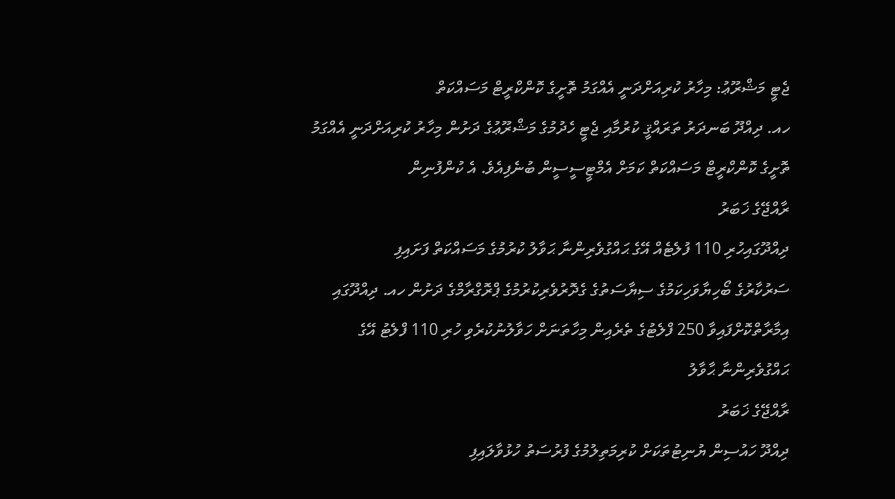ޖެޓީ މަޝްރޫޢު: މިހާރު ކުރިއަށްދަނީ އެއްގަމު ތޮށީގެ ކޮންކްރީޓް މަސައްކަތް
ހއ. ދިއްދޫ ބަނދަރު ތަރައްޤީ ކުރުމާއި ޖެޓީ ހެދުމުގެ މަޝްރޫޢުގެ ދަށުން މިހާރު ކުރިއަށްދަނީ އެއްގަމު ތޮށީގެ ކޮންކްރީޓް މަސައްކަތް ކަމަށް އެމްޓީސީސީން ބުނެފިއެވެ. އެ ކުންފުނިން
ރާއްޖޭގެ ޚަބަރު
ދިއްދޫގައިހުރި 110 ފުލެޓެއް އޭގެ ޙައްގުވެރިންނާ ޙަވާލު ކުރުމުގެ މަސައްކަތް ފަށައިފި
ސަރުކާރުގެ ބޯހިޔާވަހިކަމުގެ ސިޔާސަތުގެ ގެދޮރުވެރިކުރުމުގެ ޕްރޮގްރާމްގެ ދަށުން ހއ. ދިއްދޫގައި އިމާރާތްކޮށްފައިވާ 250 ފްލެޓުގެ ތެރެއިން މިހާތަނަށް ހަވާލުނުކުރެވި ހުރި 110 ފްލެޓު އޭގެ ޙައްގުވެރިންނާ ޙާވާލު
ރާއްޖޭގެ ޚަބަރު
ދިއްދޫ ހައުސިން ޔުނިޓުތަކަށް ކުރިމަތިލުމުގެ ފުރުސަތު ހުޅުވާލައިފި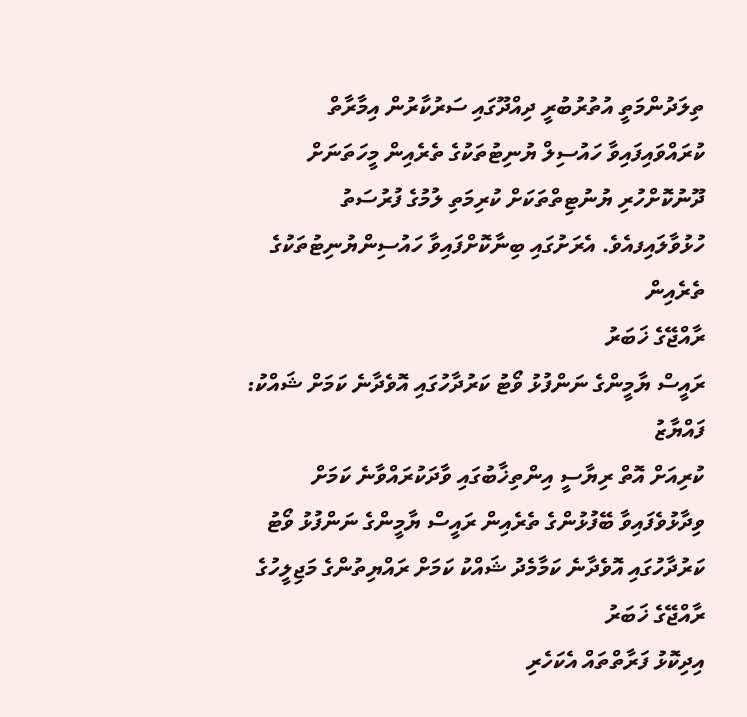ތިލަދުންމަތީ އުތުރުބުރީ ދިއްދޫގައި ސަރުކާރުން އިމާރާތް ކުރައްވައިފައިވާ ހައުސިލް ޔުނިޓުތަކުގެ ތެރެއިން މީހަތަނަށް ދޫނުކޮށްހުރި ޔުނުޓިތްތަކަށް ކުރިމަތި ލުމުގެ ފުރުސަތު ހުޅުވާލައިފއެވެ. އެރަށުގައި ބިނާކޮށްފައިވާ ހައުސިންޔުނިޓުތަކުގެ ތެރެއިން
ރާއްޖޭގެ ޚަބަރު
ރައީސް ޔާމީންގެ ނަންފުޅު ވޯޓު ކަރުދާހުގައި އޮވެދާނެ ކަމަށް ޝައްކު: ފައްޔާޒު
ކުރިއަށް އޮތް ރިޔާސީ އިންތިޚާބުގައި ވާދަކުރައްވާނެ ކަމަށް ވިދާޅުވެފައިވާ ބޭފުޅުންގެ ތެރެއިން ރައީސް ޔާމީންގެ ނަންފުޅު ވޯޓު ކަރުދާހުގައި އޮވެދާނެ ކަމާމެދު ޝައްކު ކަމަށް ރައްޔިތުންގެ މަޖިލީހުގެ
ރާއްޖޭގެ ޚަބަރު
އިދިކޮޅު ފަރާތްތައް އެކަހެރި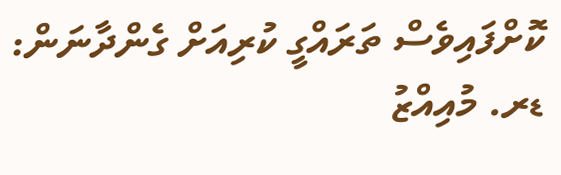ކޮށްފައިވެސް ތަރައްގީ ކުރިއަށް ގެންދާނަން: ޑރ. މުއިއްޒު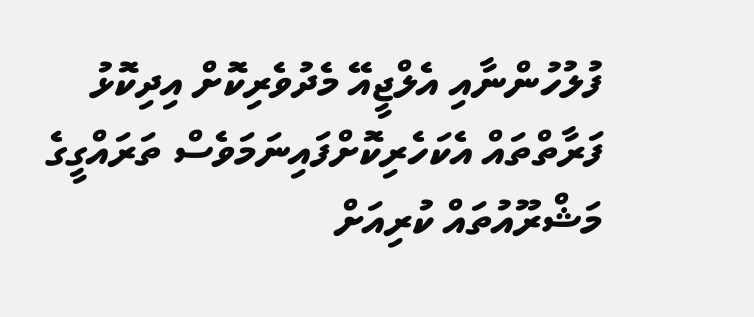ފުލުހުންނާއި އެލްޖީއޭ މެދުވެރިކޮށް އިދިކޮޅު ފަރާތްތައް އެކަހެރިކޮށްފައިނަމަވެސް ތަރައްގީގެ މަޝްރޫއުތައް ކުރިއަށް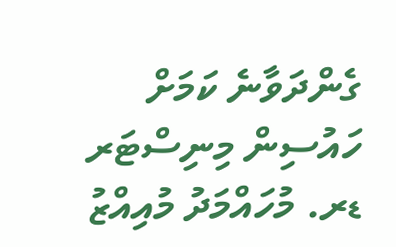ގެންދަވާނެ ކަމަށް ހައުސިން މިނިސްޓަރ ޑރ. މުހައްމަދު މުއިއްޒު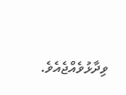ވިދާޅުވެއްޖެއެވެ.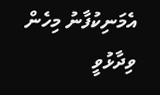އެމަނިކުފާނު މިހެން ވިދާޅުވީ